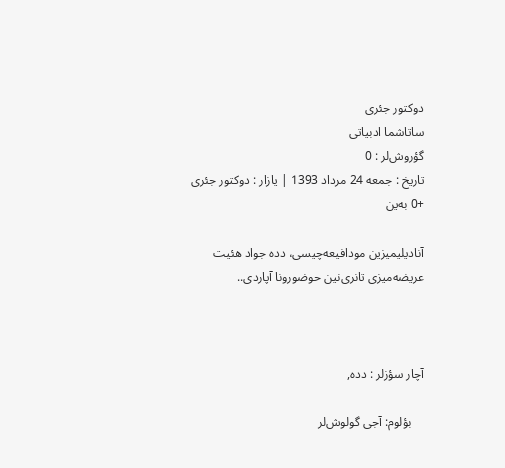دوکتور جئری
ساتاشما ادبیاتی
گؤروش‌لر : 0
تاريخ : جمعه 24 مرداد 1393 | یازار : دوکتور جئری
+0 به‌ین

آنادیلیمیزین مودافیعه‌چیسی، دده جواد هئیت عریضه‌میزی تانری‌نین حوضورونا آپاردی..



آچار سؤزلر : دده,

    بؤلوم: آجی گولوش‌لر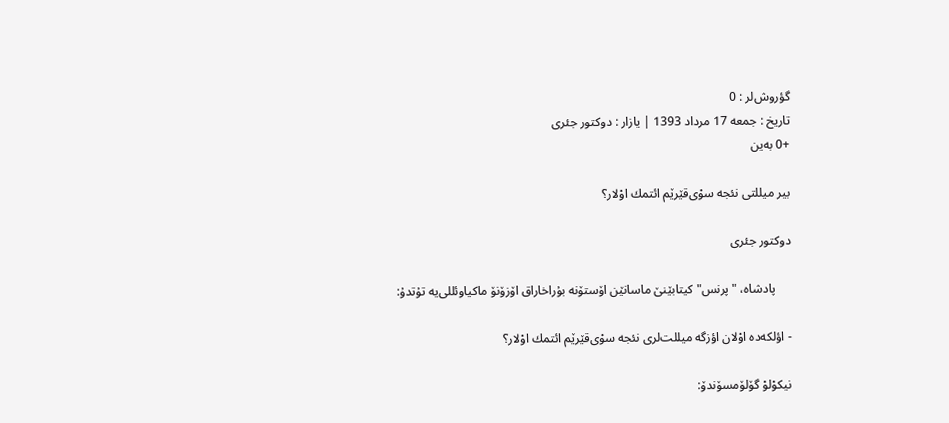گؤروش‌لر : 0
تاريخ : جمعه 17 مرداد 1393 | یازار : دوکتور جئری
+0 به‌ین

بیر میللتی نئجه سوْی‌قێرێم ائتمك اوْلار؟

دوكتور جئری

     پادشاه، "پرنس" كیتابێنێ ماسانێن اۆستۆنه بۇراخاراق اۆزۆنۆ ماكیاوئللی‌یه تۇتدۇ:

- اؤلكه‌ده اوْلان اؤزگه میللت‌لری نئجه سوْی‌قێرێم ائتمك اوْلار؟

نیكوْلوْ گۆلۆمسۆندۆ: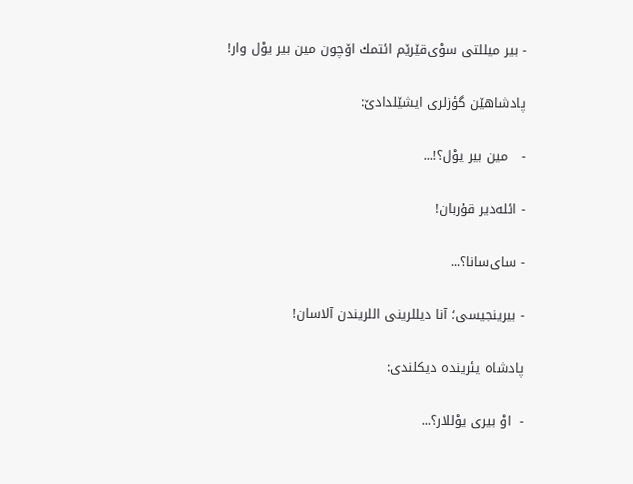- بیر میللتی سوْی‌قێرێم ائتمك اۆچون مین بیر یوْل وار!

پادشاهێن گؤزلری ایشێلدادێ:

-   مین بیر یوْل؟!...

- ائله‌دیر قۇربان!

- سای‌سانا؟...

- بیرینجیسی؛ آنا دیللرینی اللریندن آلاسان!

پادشاه یئرینده دیكلندی:

-  اوْ بیری یوْللار؟...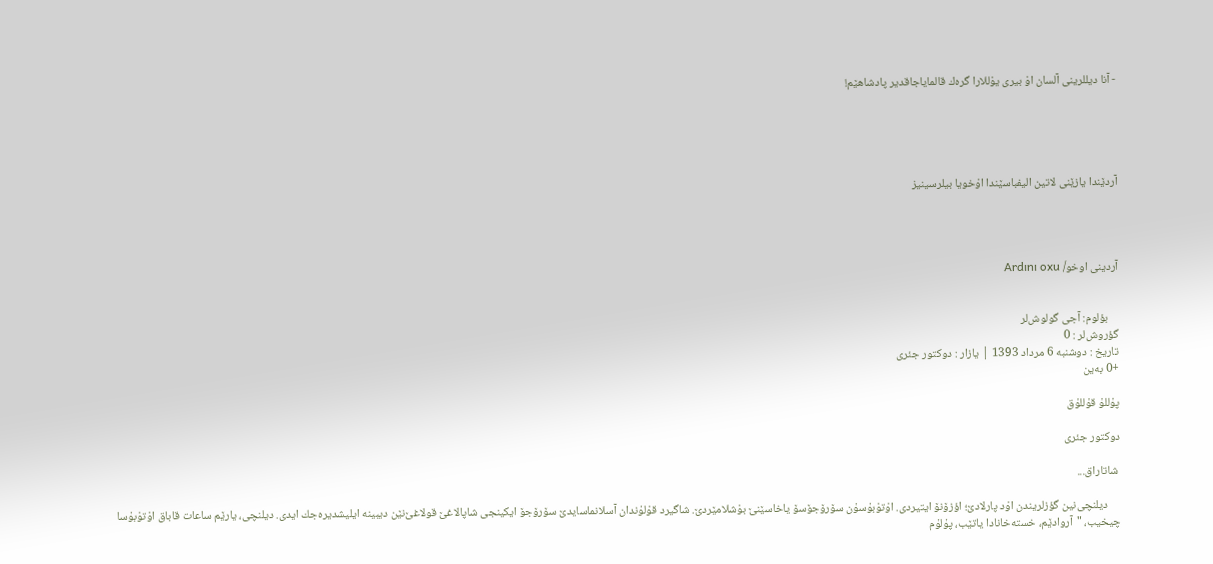- آنا دیللرینی آلسان اوْ بیری یوْللارا گره‌ك قالمایاجاقدیر پادشاهێم!





آردێندا یازێنی لاتین الیفباسێندا اوْخویا بیلرسینیز




آردینی اوخو/ Ardını oxu


    بؤلوم: آجی گولوش‌لر
گؤروش‌لر : 0
تاريخ : دوشنبه 6 مرداد 1393 | یازار : دوکتور جئری
+0 به‌ین

پۇللۇ قۇللۇق

دوكتور جئری

 شاتاراق...

     دیلنچی‌نین گؤزلریندن اوْد پارلادێ؛ اؤزۆنۆ ایتیردی. اوْتوْبۇسۇن سۆرۆجۆسۆ یاخاسێنێ بوْشلامێردێ. شاگیرد قوْلۇندان آسلانماسایدێ سۆرۆجۆ ایكینجی شاپالاغێ قولاغێ‌نێن دیبینه ایلیشدیره‌جك ایدی. دیلنچی، یارێم ساعات قاباق اوْتوْبۇسا  چیخیب، "آروادێم، خسته‌خانا‌دا یاتێب، پۇلۇم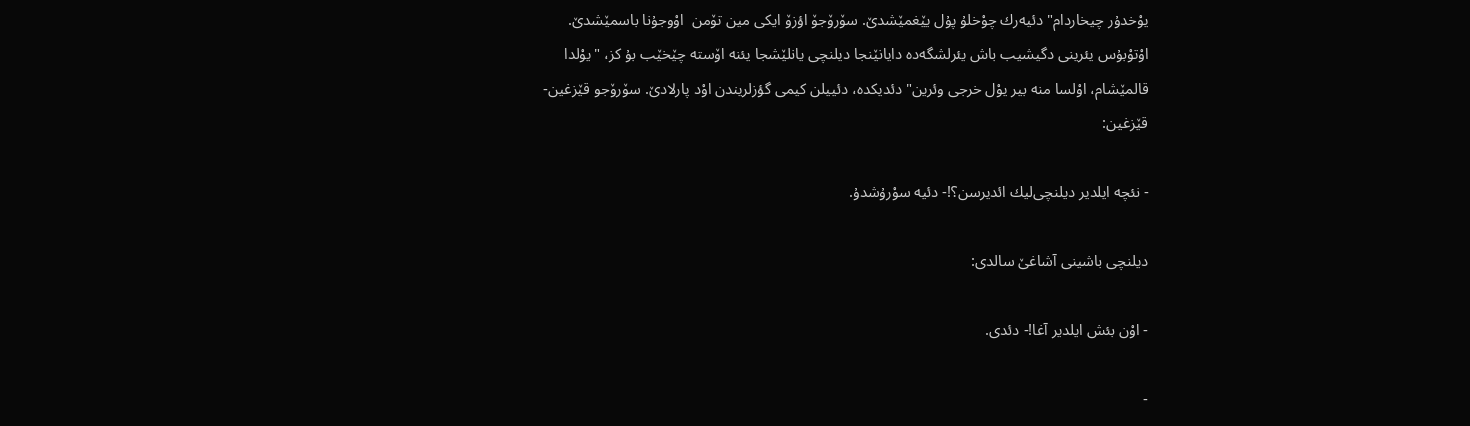یوْخدۇر چیخاردام" دئیه‌رك چوْخلۇ پۇل یێغمێشدێ. سۆرۆجۆ اؤزۆ ایكی ‌مین تۆمن  اوْوجۇنا باسمێشدێ. اوْتوْبۇس یئرینی دگیشیب باش یئرلشگه‌ده دایانێنجا دیلنچی یانلێشجا یئنه اۆسته چێخێب بۇ كز، "یوْلدا قالمێشام، اوْلسا منه بیر یوْل خرجی وئرین" دئدیكده، دئییلن كیمی گؤزلریندن اوْد پارلادێ. سۆرۆجو قێزغین-قێزغین:

- نئچه ایلدیر دیلنچی‌لیك ائدیرسن؟!- دئیه سوْرۇشدۇ.

دیلنچی باشینی آشاغێ سالدی:

- اوْن بئش ایلدیر آغا!- دئدی.

-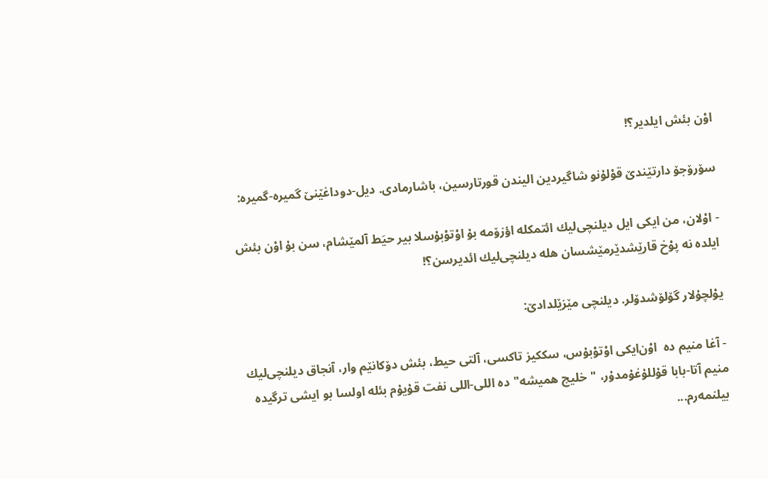اوْن بئش ایلدیر؟!

سۆرۆجۆ دارتێندێ قوْلۇنو شاگیردین الیندن قورتارسین، باشارمادی. دیل-دوداغێنێ گمیره-گمیره:

- اوْلان، من ایكی ایل دیلنچی‌لیك ائتمكله اؤزۆمه بۇ اوْتوْبۇسلا بیر حیَط آلمێشام، سن بۇ اوْن بئش ایلده نه پوْخ قارێشدێرمێشسان هله دیلنچی‌‌لیك ائدیرسن؟!

یوْلچۇلار گۆلۆشدۆلر. دیلنچی مێزێلدادێ:

- آغا منیم ده  اوْن‌ایكی اوْتوْبۇس، سككیز تاكسی، آلتی‌ حیط، بئش دۆكانێم وار، آنجاق دیلنچی‌لیك منیم آتا-بابا قۇللۇغۇمدۇر، "خلیج همیشه"ده اللی-اللی نفت قۇیۇم بئله اولسا بو ایشی ترگیده بیلنمه‌رم...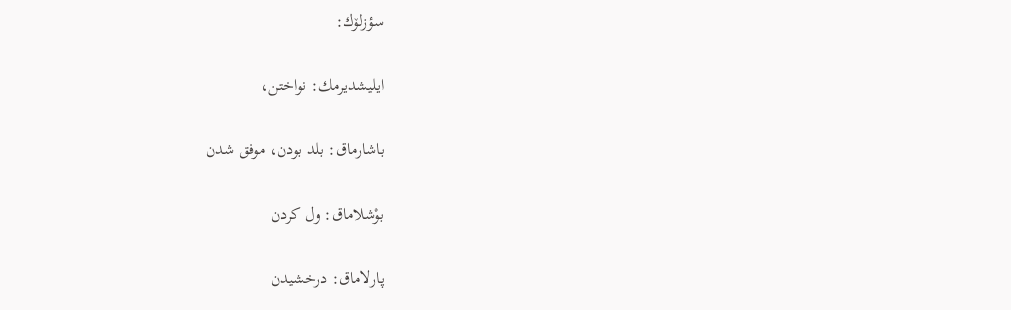سؤزلۆك:

ایلیشدیرمك: نواختن،

باشارماق: بلد بودن، موفق شدن

بوْشلاماق: ول كردن

پارلاماق: درخشیدن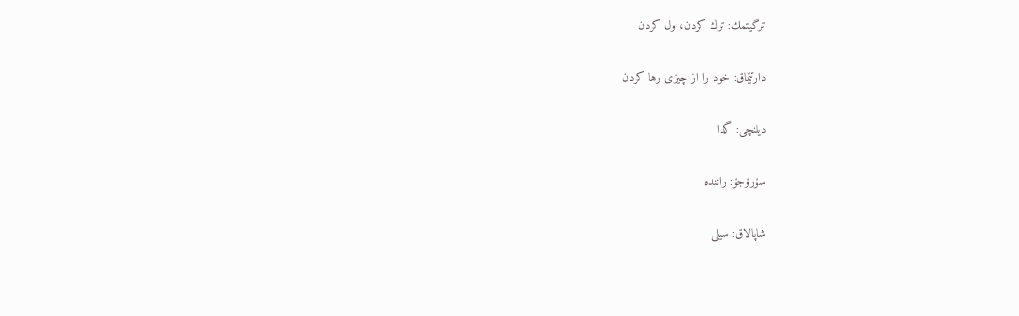ترگیتمك: ترك كردن، ول كردن

دارتێماق: خود را از چیزی رها كردن

دیلنچی: گدا

سۆرۆجۆ: راننده

شاپالاق: سیلی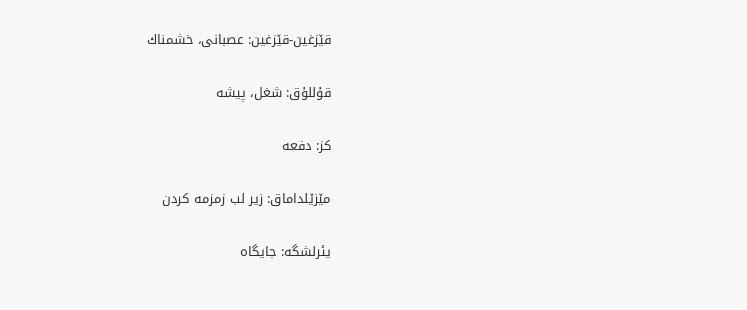قێزغین-قێزغین: عصبانی، خشمناك

قۇللۇق: شغل، پیشه

كز: دفعه

مێزێلداماق: زیر لب زمزمه كردن

یئرلشگه: جایگاه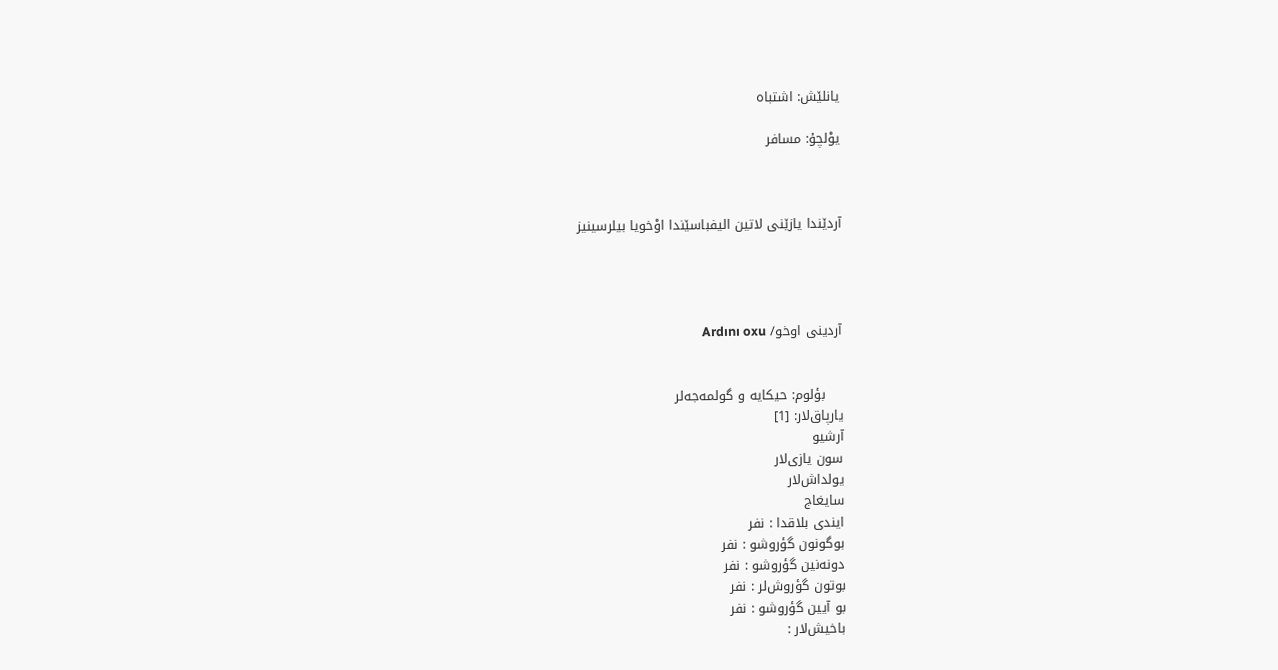یانلێش: اشتباه

یوْلچۇ: مسافر



آردێندا یازێنی لاتین الیفباسێندا اوْخویا بیلرسینیز




آردینی اوخو/ Ardını oxu


    بؤلوم: حیكایه و گولمه‌جه‌لر
یارپاق‌لار: [1]
آرشیو
سون یازی‌لار
یولداش‌لار
سایغاج
ایندی بلاقدا : نفر
بوگونون گؤروشو : نفر
دونه‌نین گؤروشو : نفر
بوتون گؤروش‌لر : نفر
بو آیین گؤروشو : نفر
باخیش‌لار :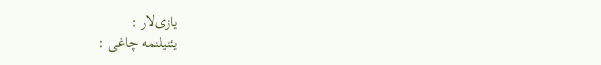یازی‌لار :
یئنیلنمه چاغی :